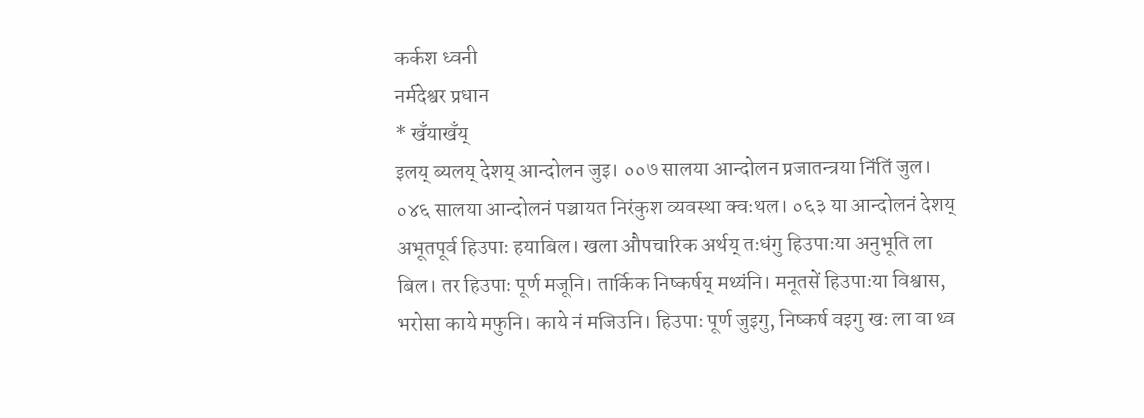कर्कश ध्वनी
नर्मदेश्वर प्रधान
* खँयाखँय्
इलय् ब्यलय् देशय् आन्दोलन जुइ। ००७ सालया आन्दोलन प्रजातन्त्रया निंतिं जुल। ०४६ सालया आन्दोलनं पञ्चायत निरंकुश व्यवस्था क्वःथल। ०६३ या आन्दोलनं देशय् अभूतपूर्व हिउपाः हयाबिल। खला औपचारिक अर्थय् तःधंगु हिउपाःया अनुभूति ला बिल। तर हिउपाः पूर्ण मजूनि। तार्किक निष्कर्षय् मथ्यंनि। मनूतसें हिउपाःया विश्वास, भरोसा काये मफुनि। काये नं मजिउनि। हिउपाः पूर्ण जुइगु, निष्कर्ष वइगु खः ला वा थ्व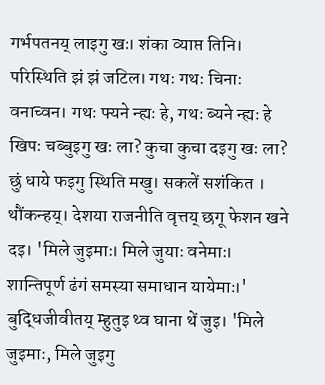गर्भपतनय् लाइगु खः। शंका व्याप्त तिनि। परिस्थिति झं झं जटिल। गथः गथः चिनाः वनाच्वन। गथः फ्यने न्ह्यः हे, गथः ब्यने न्ह्यः हे खिपः चब्बुइगु खः ला? कुचा कुचा दइगु खः ला? छुं धाये फइगु स्थिति मखु। सकलें सशंकित ।
थौंकन्हय्। देशया राजनीति वृत्तय् छगू फेशन खने दइ। 'मिले जुइमाः। मिले जुयाः वनेमाः। शान्तिपूर्ण ढंगं समस्या समाधान यायेमाः।' बुद्धिजीवीतय् म्हुतुइ थ्व घाना थें जुइ। 'मिले जुइमाः, मिले जुइगु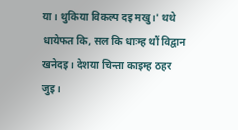या। थुकिया विकल्प दइ मखु।' थथे धायेफत कि, सल कि धाःम्ह थौं विद्वान खनेदइ। देशया चिन्ता काइम्ह ठहर जुइ।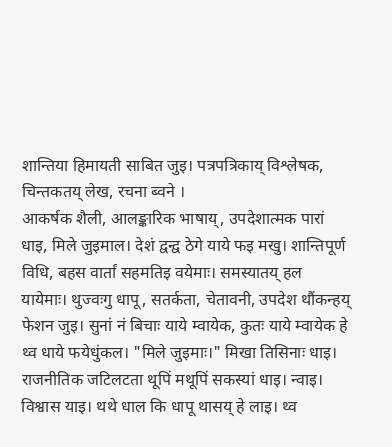शान्तिया हिमायती साबित जुइ। पत्रपत्रिकाय् विश्लेषक, चिन्तकतय् लेख, रचना ब्वने ।
आकर्षक शैली, आलङ्कारिक भाषाय्, उपदेशात्मक पारां धाइ, मिले जुइमाल। देशं द्वन्द्व ठेगे याये फइ मखु। शान्तिपूर्ण विधि, बहस वार्तां सहमतिइ वयेमाः। समस्यातय् हल यायेमाः। थुज्वःगु धापू, सतर्कता, चेतावनी, उपदेश थौंकन्हय् फेशन जुइ। सुनां नं बिचाः याये म्वायेक, कुतः याये म्वायेक हे थ्व धाये फयेधुंकल। "मिले जुइमाः।" मिखा तिसिनाः धाइ। राजनीतिक जटिलटता थूपिं मथूपिं सकस्यां धाइ। न्वाइ। विश्वास याइ। थथे धाल कि धापू थासय् हे लाइ। थ्व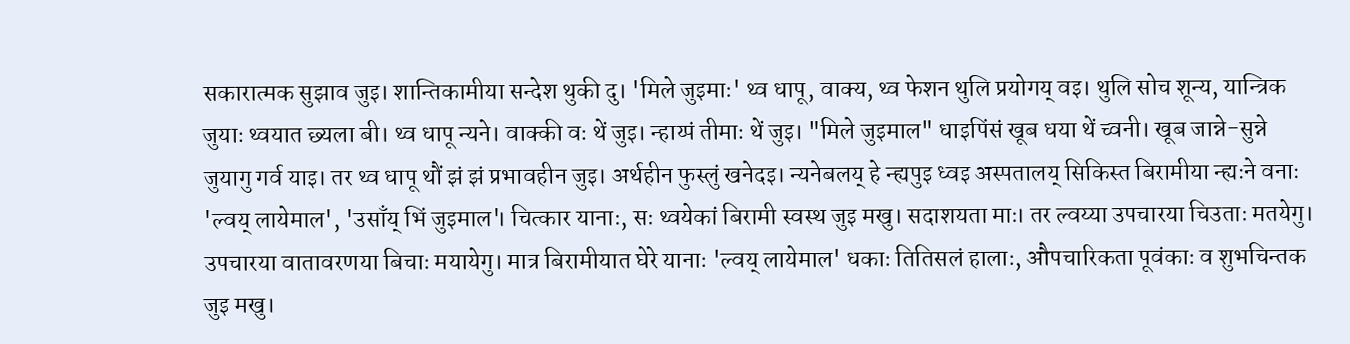सकारात्मक सुझाव जुइ। शान्तिकामीया सन्देश थुकी दु। 'मिले जुइमाः' थ्व धापू, वाक्य, थ्व फेशन थुलि प्रयोगय् वइ। थुलि सोच शून्य, यान्त्रिक जुयाः थ्वयात छ्यला बी। थ्व धापू न्यने। वाक्की वः थें जुइ। न्हाय्पं तीमाः थें जुइ। "मिले जुइमाल" धाइपिंसं खूब धया थें च्वनी। खूब जान्ने-सुन्ने जुयागु गर्व याइ। तर थ्व धापू थौं झं झं प्रभावहीन जुइ। अर्थहीन फुस्लुं खनेदइ। न्यनेबलय् हे न्ह्यपुइ ध्वइ अस्पतालय् सिकिस्त बिरामीया न्ह्यःने वनाः 'ल्वय् लायेमाल', 'उसाँय् भिं जुइमाल'। चित्कार यानाः, सः थ्वयेकां बिरामी स्वस्थ जुइ मखु। सदाशयता माः। तर ल्वय्या उपचारया चिउताः मतयेगु। उपचारया वातावरणया बिचाः मयायेगु। मात्र बिरामीयात घेरे यानाः 'ल्वय् लायेमाल' धकाः तितिसलं हालाः, औपचारिकता पूवंकाः व शुभचिन्तक जुइ मखु।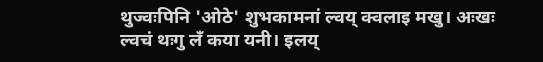थुज्वःपिनि 'ओठे' शुभकामनां ल्वय् क्वलाइ मखु। अःखः ल्वचं थःगु लँ कया यनी। इलय्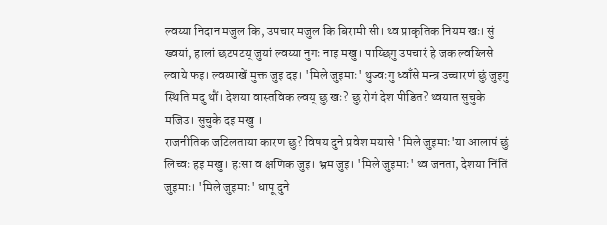ल्वय्या निदान मजुल कि, उपचार मजुल कि बिरामी सी। थ्व प्राकृतिक नियम खः। सुं ख्वयां, हालां छटपटय् जुयां ल्वय्या नुगः नाइ मखु। पाय्छिगु उपचारं हे जक ल्वय्लिसे ल्वाये फइ। ल्वय्पाखें मुक्त जुइ दइ। 'मिले जुइमाः' थुज्वःगु ध्वाँसे मन्त्र उच्चारणं छुं जुइगु स्थिति मदु थौं। देशया वास्तविक ल्वय् छु खः? छु रोगं देश पीडित? थ्वयात सुचुके मजिउ। सुचुके दइ मखु ।
राजनीतिक जटिलताया कारण छु? विषय दुने प्रवेश मयासे 'मिले जुइमाः'या आलापं छुं लिच्वः हइ मखु। हःसा व क्षणिक जुइ। भ्रम जुइ। 'मिले जुइमाः' थ्व जनता, देशया निंतिं जुइमाः। 'मिले जुइमाः' धापू दुने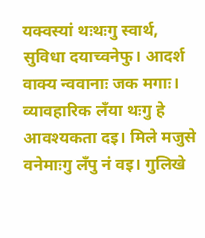यक्वस्यां थःथःगु स्वार्थ, सुविधा दयाच्वनेफु। आदर्श वाक्य न्ववानाः जक मगाः। व्यावहारिक लँया थःगु हे आवश्यकता दइ। मिले मजुसे वनेमाःगु लँपु नं वइ। गुलिखे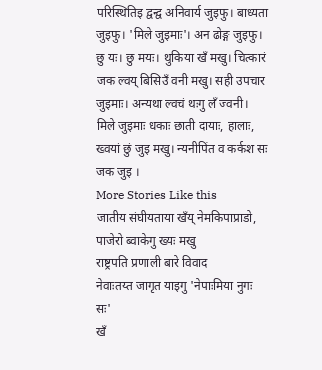परिस्थितिइ द्वन्द्व अनिवार्य जुइफु। बाध्यता जुइफु। 'मिले जुइमाः'। अन ढोङ्ग जुइफु। छु यः। छु मयः। थुकिया खँ मखु। चित्कारं जक ल्वय् बिसिउँ वनी मखु। सही उपचार जुइमाः। अन्यथा ल्वचं थःगु लँ ज्वनी। मिले जुइमाः धकाः छाती दायाः, हालाः, ख्वयां छुं जुइ मखु। न्यनीपिंत व कर्कश सः जक जुइ ।
More Stories Like this
जातीय संघीयताया खँय् नेमकिपाप्राडो, पाजेरो ब्वाकेगु ख्यः मखु
राष्ट्रपति प्रणाली बारे विवाद
नेवाःतय्त जागृत याइगु 'नेपाःमिया नुगः सः'
खँ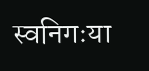स्वनिगःया